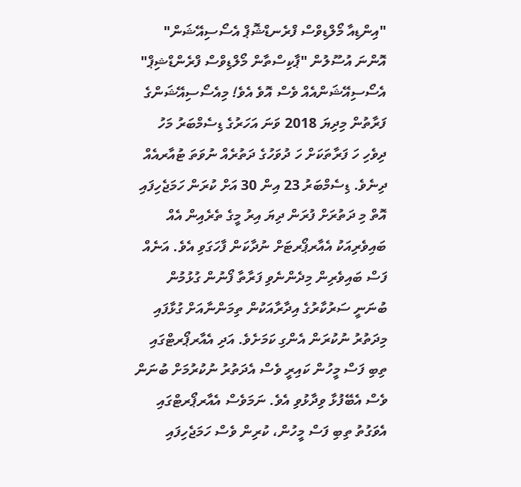"އިންޑިއާ މޯލްޑިވްސް ފްރެނޑްޝޮޕް އެސޯސިއޭޝަން" އޮންނަ އުސޫލުން "ޕާކިސްތާން މޯލްޑިވްސް ފްރެންޑްޝިޕް" އެސޯސިއޭޝަންއެއް ވެސް އޮވެ އެވެ! މިއެސޯސިއޭޝަންގެ ފަރާތުން މިދިޔަ 2018 ވަނަ އަހަރުގެ ޑިސެމްބަރު މަހު ދިވެހި ހަ ފަރާތަކަށް ހަ ދުވަހުގެ ދަތުރެއް ނުވަތަ ޓުއާރއެއް ދިނެވެ. ޑިސެމްބަރު 23 އިން 30 އަށް ކުރަން ހަމަޖެހިފައި އޮތް މި ދަތުރަށް ފުރަން ދިޔަ އިރު މީގެ ތެރެއިން އެއް ބައިވެރިއަކު އެއާރޕޯރޓަށް ނުދާކަން ފާހަގަވި އެވެ. އަނެއް ފަސް ބައިވެރިން މިދެންނެވި ފަރާތާ ފޯނުން ގުޅުމުން ބުނަނީ ސަރުކާރުގެ އިދާރާއަކުން ތިމަންނާއަށް ގުޅާފައި މިދަތުރު ނުކުރަން އެންގި ކަމަށެވެ. އަދި އެއާރޕޯރޓްގައި ތިބި ފަސް މީހުން ކައިރީ ވެސް އެދަތުރު ނުކުރުމަށް ބުނަން ވެސް އެބޭފުޅާ ވިދާޅުވި އެވެ. ނަމަވެސް އެއާރޕޯރޓްގައި އެވަގުތު ތިބި ފަސް މީހުން، ކުރިން ވެސް ހަމަޖެހިފައި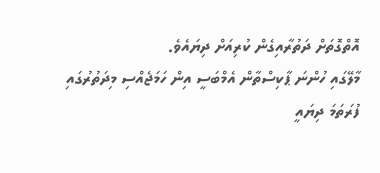އޮތްގޮތަށް ދަތުރާއިގެން ކުރިއަށް ދިޔައެވެ.
މާލޭގައި ހުންނަ ޕާކިސްތާން އެމްބަސީ އިން ހަމަޖެއްސި މިދަތުރުގައި ފުރަތަމަ ދިޔައީ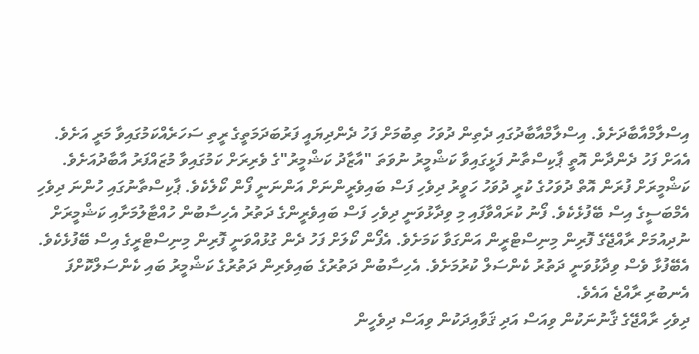އިސްލާމްއާބާދަށެވެ. އިސްލާމްއާބާދުގައި ދެތިން ދުވަހު ތިބުމަށް ފަހު ދެންދިޔައީ ފަރުބަދަމަތީގެ ރީތި ސަހަރެއްކަމުގައިވާ މަރީ އަށެވެ. އެއަށް ފަހު ދެންދާން އޮތީ ޕާކިސްތާނު ފަޅީގައިވާ ކަޝްމީރު ނުވަތަ "އާޒާދު ކަޝްމީރު"ގެ ވެރިރަށް ކަމުގައިވާ މުޒައްފަރު އާބާދުއަށެވެ. ކަޝްމީރަށް ފުރަން އޮތް ދުވަހުގެ ކުރީ ދުވަހު ހަވީރު ދިވެހި ފަސް ބައިވެރީންނަށް އަންނަނީ ފޯން ކޯލެކެވެ. ޕާކިސްތާނުގައި ހުންނަ ދިވެހި އެމްބަސީގެ އިސް ބޭފުޅެކެވެ. ފޯނު ކުރައްވާފައި މި ވިދާޅުވަނީ ދިވެހި ފަސް ބައިވެރީންގެ ދަތުރު އެހިސާބުން ހުއްޓާލުމަށާއި ކަޝްމީރަށް ނުދިއުމަށް ރާއްޖޭގެ ފޮރިން މިނިސްޓްރީން އަންގަވާ ކަމަށެވެ. އެފޯން ކޯލަށް ފަހު ދެން ގުޅުއްވަނީ ފޮރިން މިނިސްޓްރީގެ އިސް ބޭފުޅެކެވެ. އެބޭފުޅާ ވެސް ވިދާޅުވަނީ ދަތުރު ކެންސަލް ކުރުމަށެވެ. އެހިސާބުން ދަތުރުގެ ބައިވެރިން ދަތުރުގެ ކަޝްމީރު ބައި ކެންސަލްކޮށްފަ އެނބުރި ރާއްޖެ އައެވެ.
ދިވެހި ރާއްޖޭގެ ޤާނުނަކުން ވިއަސް އަދި ޤަވާއިދަކުން ވިއަސް ދިވެހީން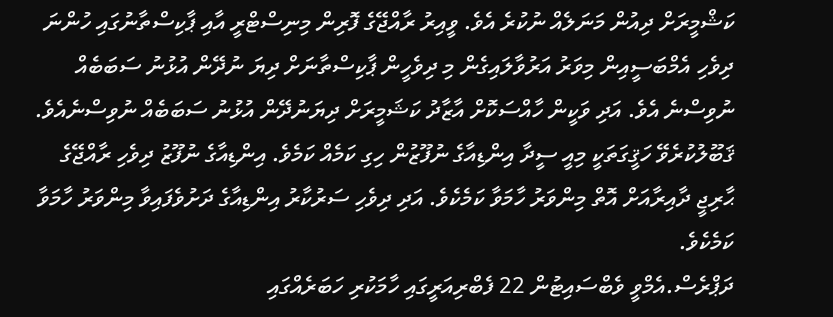ކަޝްމީރަށް ދިއުން މަނަލެއް ނުކުރެ އެވެ. ވީއިރު ރާއްޖޭގެ ފޮރިން މިނިސްޓްރީ އާއި ޕާކިސްތާނުގައި ހުންނަ ދިވެހި އެމްބަސީއިން މިވަރު އަރުވާލައިގެން މި ދިވެހީން ޕާކިސްތާނަށް ދިޔަ ނުދޭން އުޅުނު ސަބަބެއް ނުވިސްނެ އެވެ. އަދި ވަކީން ހާއްސަކޮށް އާޒާދު ކަޝަމީރަށް ދިޔަނުދޭން އުޅުނު ސަބަބެއް ނުވިސްނެއެވެ. ޤަބޫލުކުރެވޭ ހަޤީގަތަކީ މިއީ ސީދާ އިންޑިއާގެ ނުފޫޒުން ހިގި ކަމެއް ކަމެވެ. އިންޑިއާގެ ނުފޫޒު ދިވެހި ރާއްޖޭގެ ޙާރިޖީ ދާއިރާއަށް އޮތް މިންވަރު ހާމަވާ ކަމެކެވެ. އަދި ދިވެހި ސަރުކާރު އިންޑިއާގެ ދަށުވެފައިވާ މިންވަރު ހާމަވާ ކަމެކެވެ.
ދަޕްރެސް.އެމްވީ ވެބްސައިޓުން 22 ފެބްރިއަރީގައި ހާމަކުރި ހަބަރެއްގައި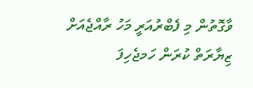ވާގޮތުން މި ފެބްރުއަރީ މަހު ރާއްޖެއަށް ޒިޔާރަތް ކުރަން ހަމޖެހިފަ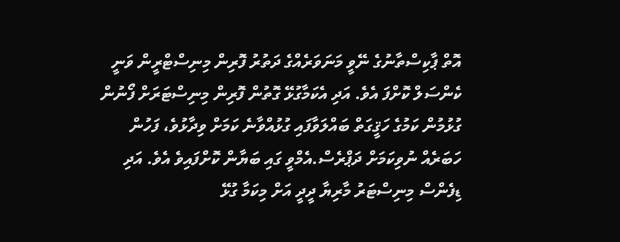އޮތް ޕާކިސްތާނުގެ ނޭވީ މަނަވަރެއްގެ ދަތުރު ފޮރިން މިނިސްޓްރީން ވަނީ ކެންސަލް ކޮށްފަ އެވެ. އަދި އެކަމާގުޅޭ ގޮތުން ފޮރިން މިނިސްޓަރަށް ފޯނުން ގުޅުމުން ކަމުގެ ހަޤީގަތް ބައްލަވާފައި ގުޅުއްވާނެ ކަމަށް ވިދާޅުވެ، ފަހުން ހަބަރެއް ނުވިކަމަށް ދަޕްރެސް.އެމްވީ ގައި ބަޔާން ކޮށްފައިވެ އެވެ. އަދި ޑިފެންސް މިނިސްޓަރު މާރިޔާ ދީދީ އަށް މިކަމާ ގުޅޭ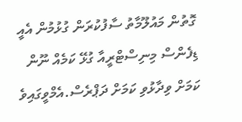ގޮތުން މައުލޫމާތު ސާފުކުރަން ގުޅުމުން އެއީ ޑިފެންސް މިނިސްޓްރީއާ ގުޅޭ ކަމެއް ނޫން ކަމަށް ވިދާޅުވި ކަމަށް ދަޕްރެސް.އެމްވީގައިވެ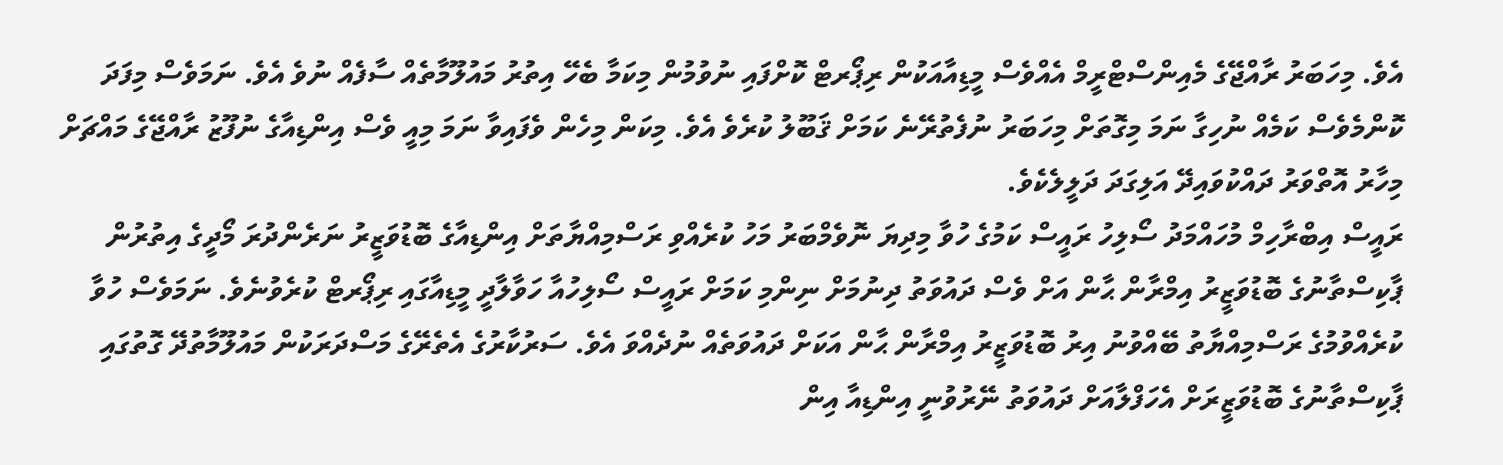އެވެ. މިހަބަރު ރާއްޖޭގެ މެއިންސްޓްރީމް އެއްވެސް މީޑިއާއަކުން ރިޕޯރޓް ކޮށްފައި ނުވުމުން މިކަމާ ބެހޭ އިތުރު މައުލޫމާތެއް ސާފެއް ނުވެ އެވެ. ނަމަވެސް މިފަދަ ކޮންމެވެސް ކަމެއް ނުހިގާ ނަމަ މިގޮތަށް މިހަބަރު ނުފެތުރޭނެ ކަމަށް ޤަބޫލު ކުރެވެ އެވެ. މިކަން މިހެން ވެފައިވާ ނަމަ މިއީ ވެސް އިންޑިއާގެ ނުފޫޒު ރާއްޖޭގެ މައްޗަށް މިހާރު އޮތްވަރު ދައްކުވައިދޭ އަލިގަދަ ދަލީލެކެވެ.
ރައީސް އިބްރާހިމް މުހައްމަދު ސޯލިހު ރައީސް ކަމުގެ ހުވާ މިދިޔަ ނޮވެމްބަރު މަހު ކުރެއްވި ރަސްމިއްޔާތަށް އިންޑިއާގެ ބޮޑުވަޒީރު ނަރެންދުރަ މޯދީގެ އިތުރުން ޕާކިސްތާނުގެ ބޮޑުވަޒީރު އިމްރާން ޙާން އަށް ވެސް ދައުވަތު ދިނުމަށް ނިންމި ކަމަށް ރައީސް ސޯލިހުއާ ހަވާލާދީ މީޑިއާގައި ރިޕޯރޓް ކުރެވުނެވެ. ނަމަވެސް ހުވާ ކުރެއްވުމުގެ ރަސްމިއްޔާތު ބޭއްވުނު އިރު ބޮޑުވަޒީރު އިމްރާން ޙާން އަކަށް ދައުވަތެއް ނުދެއްވަ އެވެ. ސަރުކާރުގެ އެތެރޭގެ މަސްދަރަކުން މައުލޫމާތުދޭ ގޮތުގައި ޕާކިސްތާނުގެ ބޮޑުވަޒީރަށް އެހަފްލާއަށް ދައުވަތު ނޭރުވުނީ އިންޑިއާ އިން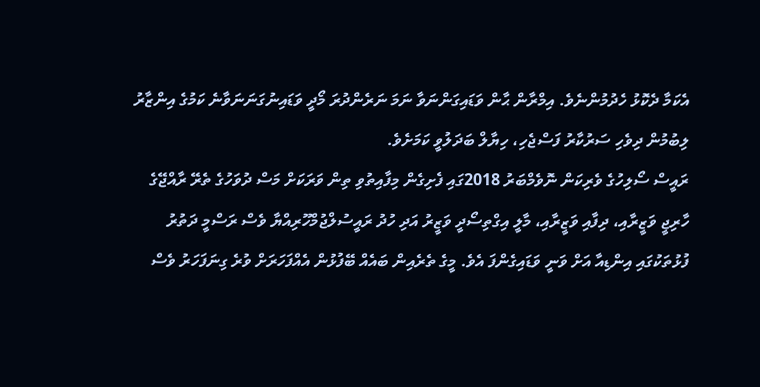އެކަމާ ދެކޮޅު ހެދުމުންނެވެ. އިމްރާން ޙާން ވަޑައިގަންނަވާ ނަމަ ނަރެންދުރަ މޯދީ ވަޑައިނުގަނަނަވާނެ ކަމުގެ އިންޒާރު ލިބުމުން ދިވެހި ސަރުކާރު ފަސްޖެހި، ހިޔާލް ބަދަލުވީ ކަމަށެވެ.
ރައީސް ސޯލިހުގެ ވެރިކަން ނޮވެމްބަރު 2018ގައި ފެށިގެން މިފާއިތުވި ތިން ވަރަކަށް މަސް ދުވަހުގެ ތެރޭ ރާއްޖޭގެ ހާރިޖީ ވަޒީރާއި، ދިފާއި ވަޒީރާއި، މާލީ އިގްތިސޯދީ ވަޒީރު އަދި ހުދު ރައީސުލްޖުމްހޫރިއްޔާ ވެސް ރަސްމީ ދަތުރު ފުޅުތަކުގައި އިންޑިއާ އަށް ވަނީ ވަޑައިގެންފަ އެވެ. މީގެ ތެރެއިން ބައެއް ބޭފުޅުން އެއްފަހަރަށް ވުރެ ގިނަފަހަރު ވެސް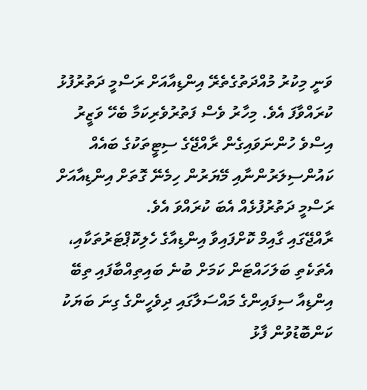ވަނީ މިކުރު މުއްދަތުގެތެރޭ އިންޑިއާއަށް ރަސްމީ ދަތުރުފުޅު ކުރައްވާފަ އެވެ. މިހާރު ވެސް ފަތުރުވެރިކަމާ ބެހޭ ވަޒީރު އިސްވެ ހުންނަވައިގެން ރާއްޖޭގެ ސިޓީތަކުގެ ބައެއް ކައުންސިލަރުންނާއި މޭޔަރުން ހިމެނޭ ގޮތަށް އިންޑިއާއަށް ރަސްމީ ދަތުރުފުޅެއް އެބަ ކުރައްވަ އެވެ.
ރާއްޖޭގައި ގާއިމް ކޮށްފައިވާ އިންޑިއާގެ ހެލިކޮޕްޓަރުތަކާއި، އެތަކެތި ބަލަހައްޓަން ކަމަށް ބުނެ ބައިތިއްބާފައި ތިބޭ އިންޑިއާ ސިފައިންގެ މައްސަލާގައި ދިވެހީންގެ ގިނަ ބަޔަކު ކަންބޮޑުވުން ފާޅު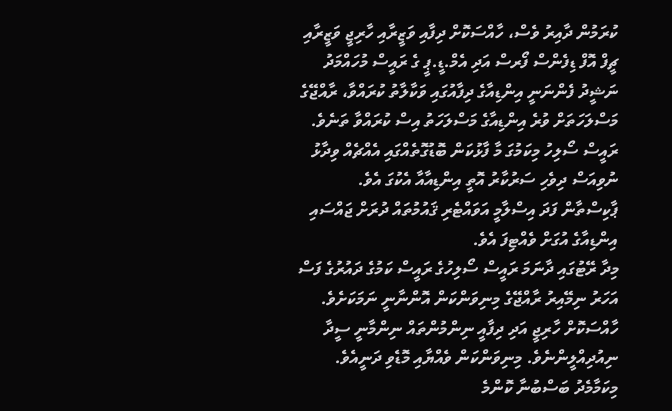ކުރަމުން ދާއިރު ވެސް، ހާއްސަކޮށް ދިފާއި ވަޒީރާއި ހާރިޖީ ވަޒީރާއި ޗީފް އޮފް ޑިފެންސް ފޯރސް އަދި އެމް.ޑީ.ޕީ ގެ ރައީސް މުހައްމަދު ނަޝީދު ފެންނަނީ އިންޑިއާގެ ދިފާއުގައި ވަކާލާތު ކުރައްވާ، ރާއްޖޭގެ މަސްލަހަތަށް ވުރެ އިންޑިއާގެ މަސްލަހަތު އިސް ކުރައްވާ ތަނެވެ. ރައީސް ސޯލިހު މިކަމުގަ މާ ފާޅުކަން ބޮޑުގޮތެއްގައި އެއްޗެއް ވިދާޅު ނުވިއަސް ދިވެހި ސަރުކާރު އޮތީ އިންޑިއާއާ އެކުގަ އެވެ. ޕާކިސްތާން ފަދަ އިސްލާމީ އަވައްޓެރި ޤައުމުތައް ދުރަށް ޖައްސައި އިންޑިއާގެ އުގަށް ވެއްޓިފަ އެވެ.
މިދާ ރޭޓުގައި ދާނަމަ ރައީސް ސޯލިހުގެ ރައީސް ކަމުގެ ދައުރުގެ ފަސް އަހަރު ނިމޭއިރު ރާއްޖޭގެ މިނިވަންކަން އޮންނާނީ ނަމަކަށެވެ. ހާއްސަކޮށް ހާރިޖީ އަދި ދިފާއީ ނިންމުންތައް ނިންމާނީ ސީދާ ނިއުދިއްލީންނެވެ. މިނިވަންކަން ވެއްޔާއި މޮޑެވި ދަނީއެވެ. މިކަމާމެދު ބަސްބުނާ ކޮންމެ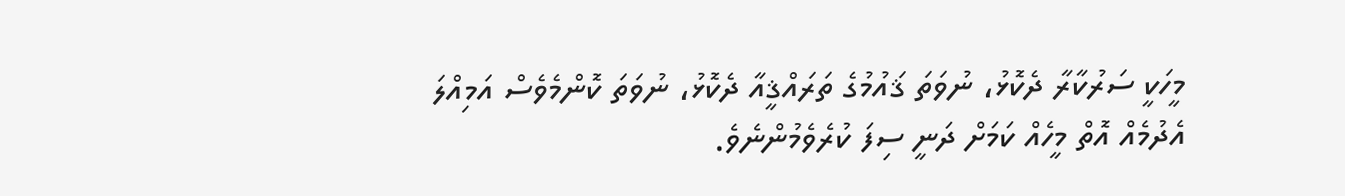މީހަކީ ސަރުކާރާ ދެކޮޅު، ނުވަތަ ޤައުމުގެ ތަރައްޤީއާ ދެކޮޅު، ނުވަތަ ކޮންމެވެސް އަމިއްލަ އެދުމެއް އޮތް މީހެއް ކަމަށް ދަނީ ސިފަ ކުރެވެމުންނެވެ.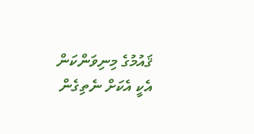ޤައުމުގެ މިނިވަންކަން އެކީ އެކަށް ނެތިގެން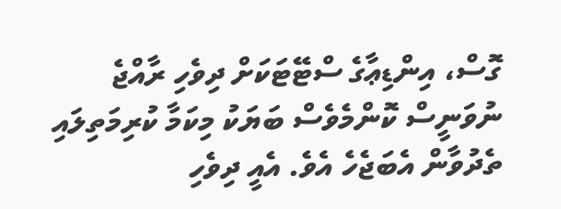ގޮސް، އިންޑިޢާގެ ސްޓޭޓަކަށް ދިވެހި ރާއްޖެ ނުވަނީސް ކޮންމެވެސް ބަޔަކު މިކަމާ ކުރިމަތިލައި ތެދުވާން އެބަޖެހެ އެވެ. އެއީ ދިވެހި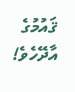ޤައުމުގެ އާދޭހެވެ!